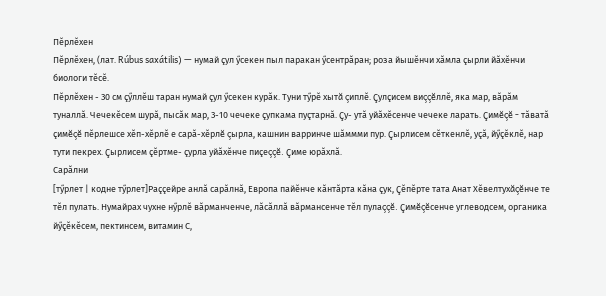Пĕрлĕхен
Пĕрлĕхен, (лат. Rúbus saxátilis) — нумай çул ӳсекен пыл паракан ӳсентрăран; роза йышĕнчи хăмла çырли йăхĕнчи биологи тĕсĕ.
Пĕрлĕхен - 30 см çӳллĕш таран нумай çул ӳсекен курăк. Туни тӳрĕ хытă çиплĕ. Çулçисем виççĕллĕ, яка мар, вăрăм туналлă. Чечекĕсем шурă, пысăк мар, 3-10 чечеке çупкама пуçтарнă. Çу- утă уйăхĕсенче чечеке ларать. Çимĕçĕ - тăватă çимĕçĕ пĕрлешсе хĕп-хĕрлĕ е сарă-хĕрлĕ çырла, кашнин варринче шăммми пур. Çырлисем сĕткенлĕ, уçă, йӳçĕклĕ, нар тути пекрех. Çырлисем çĕртме- çурла уйăхĕнче пиçеççĕ. Çиме юрăхлă.
Сарăлни
[тӳрлет | кодне тӳрлет]Раççейре анлă сарăлнă, Европа пайĕнче кăнтăрта кăна çук, Çĕпĕрте тата Анат Хĕвелтухăçĕнче те тĕл пулать. Нумайрах чухне нӳрлĕ вăрманченче, лăсăллă вăрмансенче тĕл пулаççĕ. Çимĕçĕсенче углеводсем, органика йӳçĕкĕсем, пектинсем, витамин С,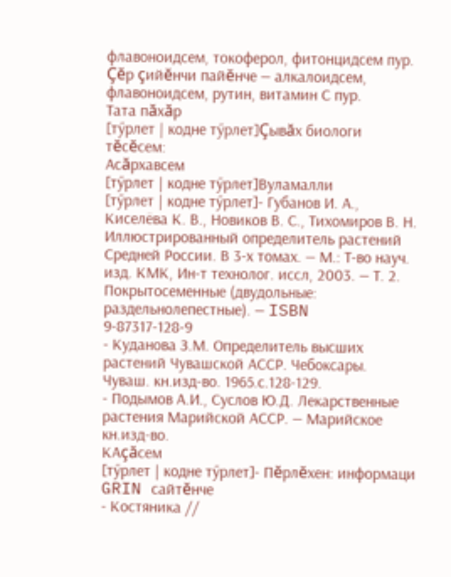флавоноидсем, токоферол, фитонцидсем пур. Çĕр çийĕнчи пайĕнче — алкалоидсем, флавоноидсем, рутин, витамин С пур.
Тата пăхăр
[тӳрлет | кодне тӳрлет]Çывăх биологи тĕсĕсем:
Асăрхавсем
[тӳрлет | кодне тӳрлет]Вуламалли
[тӳрлет | кодне тӳрлет]- Губанов И. А., Киселёва К. В., Новиков В. С., Тихомиров В. Н. Иллюстрированный определитель растений Средней России. В 3-х томах. — М.: Т-во науч. изд. КМК, Ин-т технолог. иссл, 2003. — Т. 2. Покрытосеменные (двудольные: раздельнолепестные). — ISBN 9-87317-128-9
- Куданова З.М. Определитель высших растений Чувашской АССР. Чебоксары. Чуваш. кн.изд-во. 1965.с.128-129.
- Подымов А.И., Суслов Ю.Д. Лекарственные растения Марийской АССР. — Марийское кн.изд-во.
КАçăсем
[тӳрлет | кодне тӳрлет]- Пĕрлĕхен: информаци GRIN сайтĕнче
- Костяника //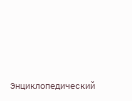Энциклопедический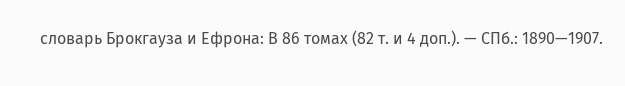словарь Брокгауза и Ефрона: В 86 томах (82 т. и 4 доп.). — СПб.: 1890—1907.